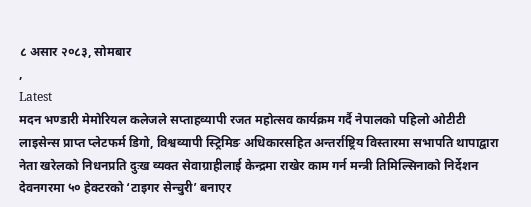८ असार २०८३, सोमबार
,
Latest
मदन भण्डारी मेमोरियल कलेजले सप्ताहव्यापी रजत महोत्सव कार्यक्रम गर्दै नेपालको पहिलो ओटीटी लाइसेन्स प्राप्त प्लेटफर्म डिगो, विश्वव्यापी स्ट्रिमिङ अधिकारसहित अन्तर्राष्ट्रिय विस्तारमा सभापति थापाद्वारा नेता खरेलको निधनप्रति दुःख व्यक्त सेवाग्राहीलाई केन्द्रमा राखेर काम गर्न मन्त्री तिमिल्सिनाको निर्देशन देवनगरमा ५० हेक्टरको ‘टाइगर सेन्चुरी’ बनाएर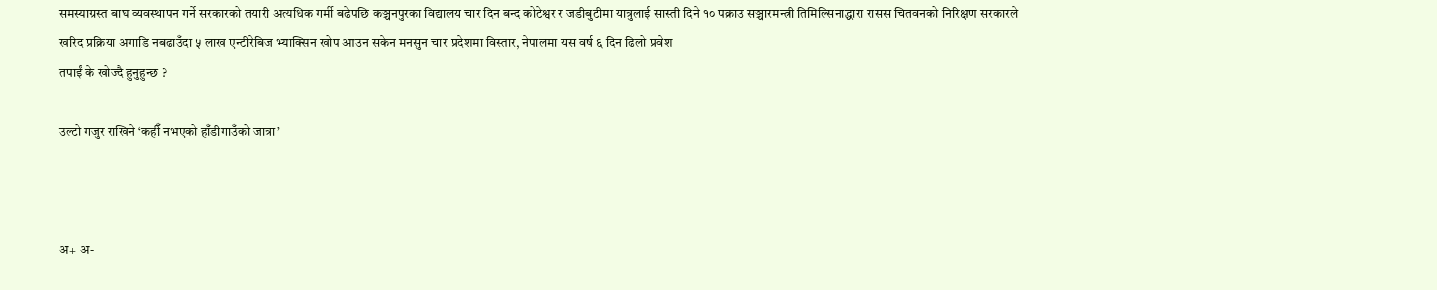समस्याग्रस्त बाघ व्यवस्थापन गर्ने सरकारको तयारी अत्यधिक गर्मी बढेपछि कञ्चनपुरका विद्यालय चार दिन बन्द कोटेश्वर र जडीबुटीमा यात्रुलाई सास्ती दिने १० पक्राउ सञ्चारमन्त्री तिमिल्सिनाद्धारा रासस चितवनको निरिक्षण सरकारले खरिद प्रक्रिया अगाडि नबढाउँदा ५ लाख एन्टीरेबिज भ्याक्सिन खोप आउन सकेन मनसुन चार प्रदेशमा विस्तार, नेपालमा यस वर्ष ६ दिन ढिलो प्रवेश
तपाईं के खोज्दै हुनुहुन्छ ?

उल्टो गजुर राखिने ‘कहीँ नभएको हाँडीगाउँको जात्रा’



अ+ अ-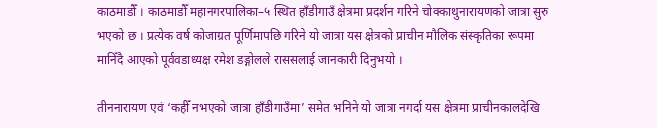काठमाडौँ । काठमाडौँ महानगरपालिका–५ स्थित हाँडीगाउँ क्षेत्रमा प्रदर्शन गरिने चोक्काथुनारायणको जात्रा सुरु भएको छ । प्रत्येक वर्ष कोजाग्रत पूर्णिमापछि गरिने यो जात्रा यस क्षेत्रको प्राचीन मौलिक संस्कृतिका रूपमा मानिँदै आएको पूर्ववडाध्यक्ष रमेश डङ्गोलले राससलाई जानकारी दिनुभयो ।

तीननारायण एवं ‘कहीँ नभएको जात्रा हाँडीगाउँमा’ समेत भनिने यो जात्रा नगर्दा यस क्षेत्रमा प्राचीनकालदेखि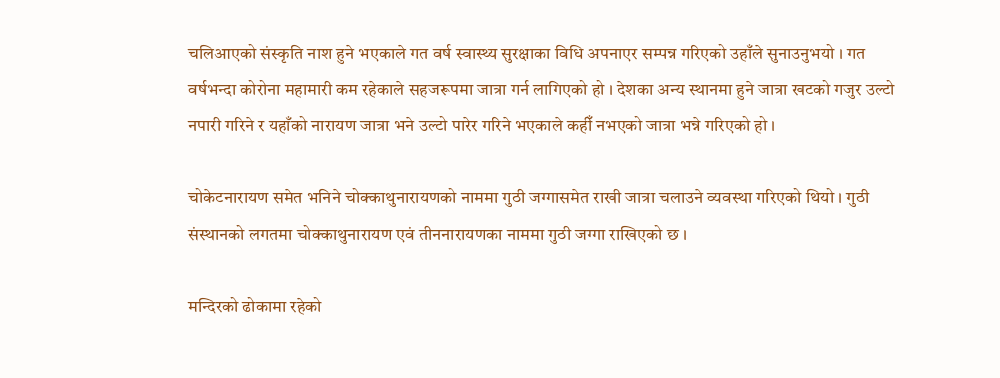चलिआएको संस्कृति नाश हुने भएकाले गत वर्ष स्वास्थ्य सुरक्षाका विधि अपनाएर सम्पन्न गरिएको उहाँले सुनाउनुभयो । गत वर्षभन्दा कोरोना महामारी कम रहेकाले सहजरूपमा जात्रा गर्न लागिएको हो । देशका अन्य स्थानमा हुने जात्रा खटको गजुर उल्टो नपारी गरिने र यहाँको नारायण जात्रा भने उल्टो पारेर गरिने भएकाले कहीँ नभएको जात्रा भन्ने गरिएको हो ।

चोकेटनारायण समेत भनिने चोक्काथुनारायणको नाममा गुठी जग्गासमेत राखी जात्रा चलाउने व्यवस्था गरिएको थियो । गुठी संस्थानको लगतमा चोक्काथुनारायण एवं तीननारायणका नाममा गुठी जग्गा राखिएको छ ।

मन्दिरको ढोकामा रहेको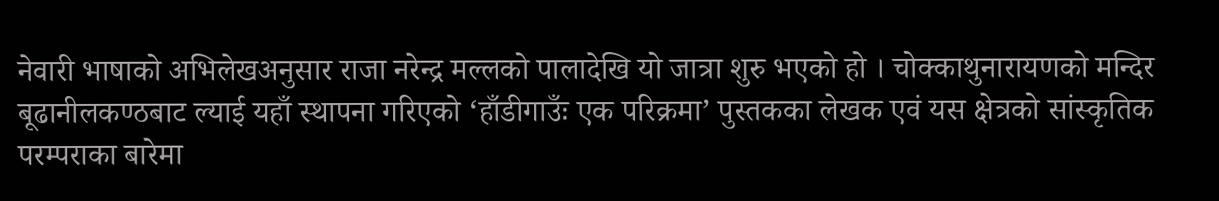नेवारी भाषाको अभिलेखअनुसार राजा नरेन्द्र मल्लको पालादेखि यो जात्रा शुरु भएको हो । चोक्काथुनारायणको मन्दिर बूढानीलकण्ठबाट ल्याई यहाँ स्थापना गरिएको ‘हाँडीगाउँः एक परिक्रमा’ पुस्तकका लेखक एवं यस क्षेत्रको सांस्कृतिक परम्पराका बारेमा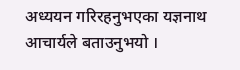अध्ययन गरिरहनुभएका यज्ञनाथ आचार्यले बताउनुभयो ।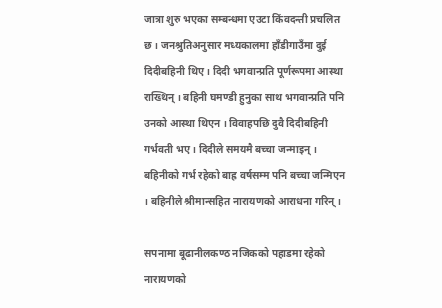जात्रा शुरु भएका सम्बन्धमा एउटा किंवदन्ती प्रचलित छ । जनश्रुतिअनुसार मध्यकालमा हाँडीगाउँमा दुई दिदीबहिनी थिए । दिदी भगवान्प्रति पूर्णरूपमा आस्था राख्थिन् । बहिनी घमण्डी हुनुका साथ भगवान्प्रति पनि उनको आस्था थिएन । विवाहपछि दुवै दिदीबहिनी गर्भवती भए । दिदीले समयमै बच्चा जन्माइन् । बहिनीको गर्भ रहेको बाह्र वर्षसम्म पनि बच्चा जन्मिएन । बहिनीले श्रीमान्सहित नारायणको आराधना गरिन् ।

सपनामा बूढानीलकण्ठ नजिकको पहाडमा रहेको नारायणको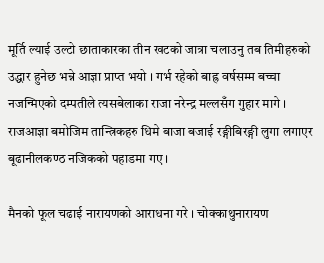मूर्ति ल्याई उल्टो छाताकारका तीन खटको जात्रा चलाउनु तब तिमीहरुको उद्धार हुनेछ भन्ने आज्ञा प्राप्त भयो । गर्भ रहेको बाह्र वर्षसम्म बच्चा नजन्मिएको दम्पतीले त्यसबेलाका राजा नरेन्द्र मल्लसँग गुहार मागे । राजआज्ञा बमोजिम तान्त्रिकहरु धिमे बाजा बजाई रङ्गीबिरङ्गी लुगा लगाएर बूढानीलकण्ठ नजिकको पहाडमा गए ।

मैनको फूल चढाई नारायणको आराधना गरे । चोक्काथुनारायण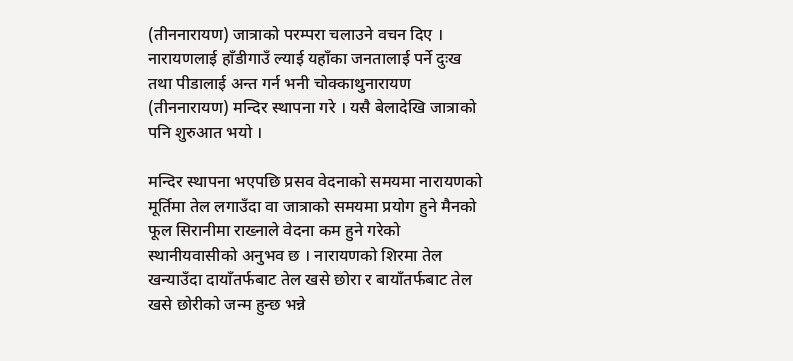(तीननारायण) जात्राको परम्परा चलाउने वचन दिए । नारायणलाई हाँडीगाउँ ल्याई यहाँका जनतालाई पर्ने दुःख तथा पीडालाई अन्त गर्न भनी चोक्काथुनारायण (तीननारायण) मन्दिर स्थापना गरे । यसै बेलादेखि जात्राको पनि शुरुआत भयो ।

मन्दिर स्थापना भएपछि प्रसव वेदनाको समयमा नारायणको मूर्तिमा तेल लगाउँदा वा जात्राको समयमा प्रयोग हुने मैनको फूल सिरानीमा राख्नाले वेदना कम हुने गरेको स्थानीयवासीको अनुभव छ । नारायणको शिरमा तेल खन्याउँदा दायाँतर्फबाट तेल खसे छोरा र बायाँतर्फबाट तेल खसे छोरीको जन्म हुन्छ भन्ने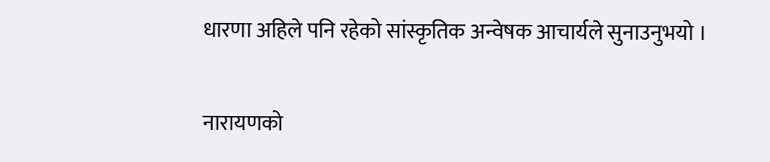धारणा अहिले पनि रहेको सांस्कृतिक अन्वेषक आचार्यले सुनाउनुभयो ।

नारायणको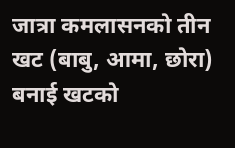जात्रा कमलासनको तीन खट (बाबु, आमा, छोरा) बनाई खटको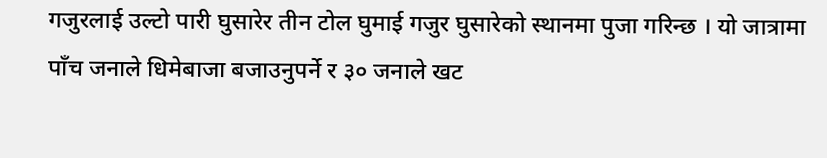गजुरलाई उल्टो पारी घुसारेर तीन टोल घुमाई गजुर घुसारेको स्थानमा पुजा गरिन्छ । यो जात्रामा पाँच जनाले धिमेबाजा बजाउनुपर्ने र ३० जनाले खट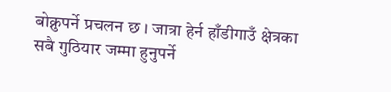बोक्नुपर्ने प्रचलन छ । जात्रा हेर्न हाँडीगाउँ क्षेत्रका सबै गुठियार जम्मा हुनुपर्ने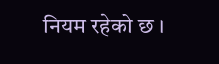नियम रहेको छ ।